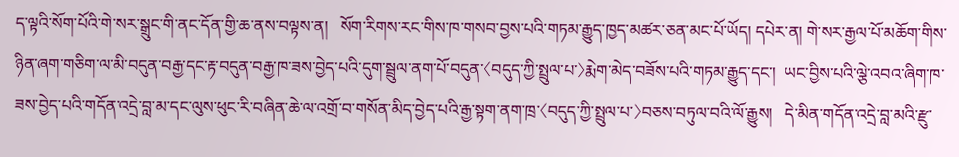ད་ལྟའི་སོག་པོའི་གེ་སར་སྒྲུང་གི་ནང་དོན་གྱི་ཆ་ནས་བལྟས་ན།   སོག་རིགས་རང་གིས་ཁ་གསབ་བྱས་པའི་གཏམ་རྒྱུད་ཁྱད་མཚར་ཅན་མང་པོ་ཡོད། དཔེར་ན། གེ་སར་རྒྱལ་པོ་མཆོག་གིས་ཉིན་ཞག་གཅིག་ལ་མི་བདུན་བརྒྱ་དང་རྟ་བདུན་བརྒྱ་ཁ་ཟས་བྱེད་པའི་དུག་སྦྲུལ་ནག་པོ་བདུན་〈བདུད་ཀྱི་སྤྲུལ་པ་〉རྨེག་མེད་བཟོས་པའི་གཏམ་རྒྱུད་དང་།  ཡང་བྱིས་པའི་ལྕེ་འབའ་ཞིག་ཁ་ཟས་བྱེད་པའི་གདོན་འདྲེ་བླ་མ་དང་ལུས་ཕུང་རི་བཞིན་ཆེ་ལ་འགྲོ་བ་གསོན་མིད་བྱེད་པའི་རྒྱ་སྟག་ནག་ཁྲ་〈བདུད་ཀྱི་སྤྲུལ་པ་〉བཅས་བཏུལ་བའི་ལོ་རྒྱུས།   དེ་མིན་གདོན་འདྲེ་བླ་མའི་རྫུ་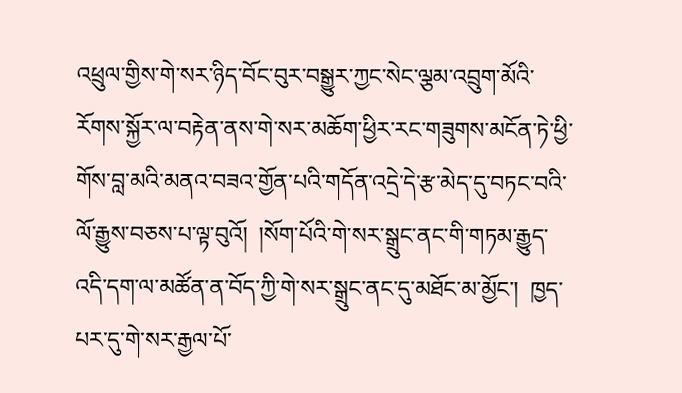འཕྲུལ་གྱིས་གེ་སར་ཉིད་བོང་བུར་བསྒྱུར་ཀྱང་སེང་ལྕམ་འབྲུག་མོའི་རོགས་སྐྱོར་ལ་བརྟེན་ནས་གེ་སར་མཆོག་ཕྱིར་རང་གཟུགས་མངོན་ཏེ་ཕྱི་གོས་བླ་མའི་མནའ་བཟའ་གྱོན་པའི་གདོན་འདྲེ་དེ་རྩ་མེད་དུ་བཏང་བའི་ལོ་རྒྱུས་བཅས་པ་ལྟ་བུའོ།  །སོག་པོའི་གེ་སར་སྒྲུང་ནང་གི་གཏམ་རྒྱུད་འདི་དག་ལ་མཚོན་ན་བོད་ཀྱི་གེ་སར་སྒྲུང་ནང་དུ་མཐོང་མ་མྱོང་།  ཁྱད་པར་དུ་གེ་སར་རྒྱལ་པོ་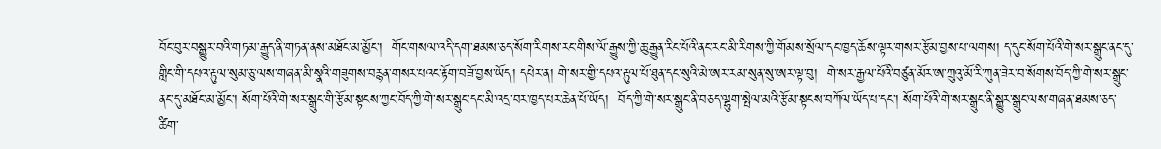བོང་བུར་བསྒྱུར་བའི་གཏམ་རྒྱུད་ནི་གཏན་ནས་མཐོང་མ་མྱོང་།  གོང་གསལ་འདི་དག་ཐམས་ཅད་སོག་རིགས་རང་གིས་ལོ་རྒྱུས་ཀྱི་ཆུ་རྒྱུན་རིང་པོའི་ནང་རང་མི་རིགས་ཀྱི་གོམས་སྲོལ་དང་ཁྱད་ཆོས་ལྟར་གསར་རྩོམ་བྱས་པ་ལགས། ད་དུང་སོག་པོའི་གེ་སར་སྒྲུང་ནང་དུ་གླིང་གི་དཔའ་རྟུལ་སུམ་ཅུ་ལས་གཞན་མི་སྣའི་གཟུགས་བརྙན་གསར་པའང་རྟོག་བཟོ་བྱས་ཡོད། དཔེར་ན། གེ་སར་གྱི་དཔའ་རྟུལ་པོ་ཐུན་དང་སུའི་མེ་ཨར་རམ་སུན་སུ་ཨར་ལྟ་བུ།  གེ་སར་རྒྱལ་པོའི་བཙུན་མོར་ཨ་ཀྲུའུ་མོ་རི་ཀུན་ཟེར་བ་སོགས་བོད་ཀྱི་གེ་སར་སྒྲུང་ནང་དུ་མཐོང་མ་མྱོང་། སོག་པོའི་གེ་སར་སྒྲུང་གི་རྩོམ་སྟངས་ཀྱང་བོད་ཀྱི་གེ་སར་སྒྲུང་དང་མི་འདྲ་བར་ཁྱད་པར་ཆེན་པོ་ཡོད།  བོད་ཀྱི་གེ་སར་སྒྲུང་ནི་བཅད་ལྷུག་སྤེལ་མའི་རྩོམ་སྟངས་བཀོལ་ཡོད་པ་དང་། སོག་པོའི་གེ་སར་སྒྲུང་ནི་སྒྱུར་སྒྲུང་ལས་གཞན་ཐམས་ཅད་ཚིག་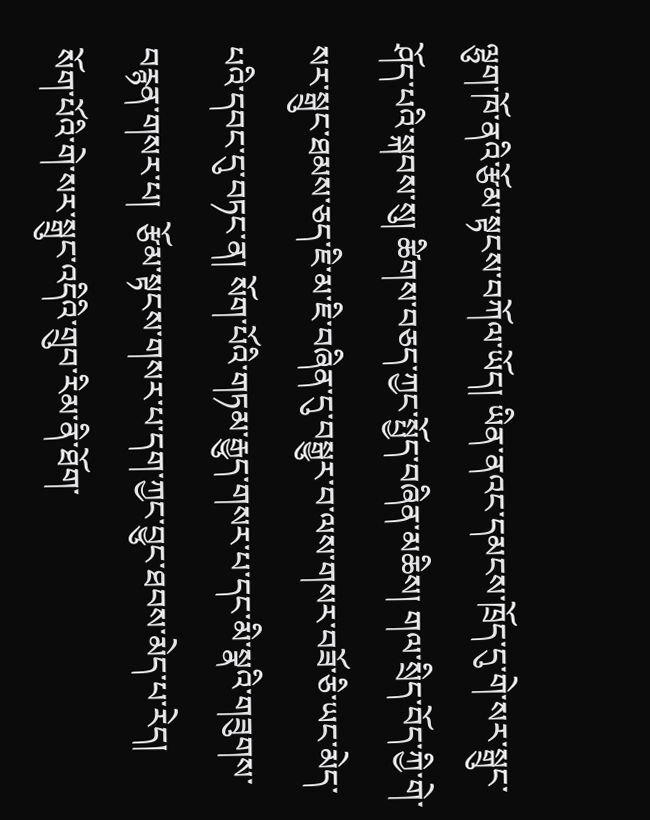ལྷུག་ཁོ་ནའི་རྩོམ་སྟངས་བཀོལ་ཡོད། ཡིན་ནའང་དམངས་ཁྲོད་དུ་གེ་སར་སྒྲུང་ཤོད་པའི་སྐབས་སུ། ཚིགས་བཅད་ཀྱང་སྤྱོད་བཞིན་མཆིས། གལ་སྲིད་བོད་ཀྱི་གེ་སར་སྒྲུང་ཐམས་ཅད་ཇི་མ་ཇི་བཞིན་དུ་བསྒྱུར་བ་ལས་གསར་བཟོ་ཅི་ཡང་མེད་པའི་དབང་དུ་བཏང་ན། སོག་པོའི་གཏམ་རྒྱུད་གསར་པ་དང་མི་སྣའི་གཟུགས་བརྙན་གསར་པ།  རྩོམ་སྟངས་གསར་པ་དག་ཀྱང་བྱུང་ཐབས་མེད་པ་རེད།   སོག་པོའི་གེ་སར་སྒྲུང་འདིའི་གྲུབ་རིམ་ནི་ཐོག་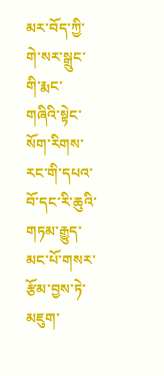མར་བོད་ཀྱི་གེ་སར་སྒྲུང་གི་རྨང་གཞིའི་སྟེང་སོག་རིགས་རང་གི་དཔའ་བོ་དང་རི་ཆུའི་གཏམ་རྒྱུད་མང་པོ་གསར་རྩོམ་བྱས་ཏེ་མཇུག་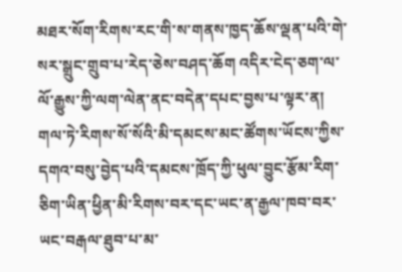མཐར་སོག་རིགས་རང་གི་ས་གནས་ཁྱད་ཆོས་ལྡན་པའི་གེ་སར་སྒྲུང་གྲུབ་པ་རེད་ཅེས་བཤད་ཆོག འདིར་ངེད་ཅག་ལ་ལོ་རྒྱུས་ཀྱི་ལག་ལེན་ནང་བདེན་དཔང་བྱས་པ་ལྟར་ན།  གལ་ཏེ་རིགས་སོ་སོའི་མི་དམངས་མང་ཚོགས་ཡོངས་ཀྱིས་དགའ་བསུ་བྱེད་པའི་དམངས་ཁྲོད་ཀྱི་ཕུལ་བྱུང་རྩོམ་རིག་ཅིག་ཡིན་ཕྱིན་མི་རིགས་བར་དང་ཡང་ན་རྒྱལ་ཁབ་བར་ཡང་བརྒལ་ཐུབ་པ་མ་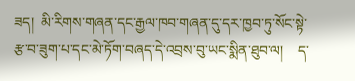ཟད།  མི་རིགས་གཞན་དང་རྒྱལ་ཁབ་གཞན་དུ་དར་ཁྱབ་ཏུ་སོང་སྟེ་རྩ་བ་ཟུག་པ་དང་མེ་ཏོག་བཞད་དེ་འབྲས་བུ་ཡང་སྨིན་ཐུབ་ལ།    ད་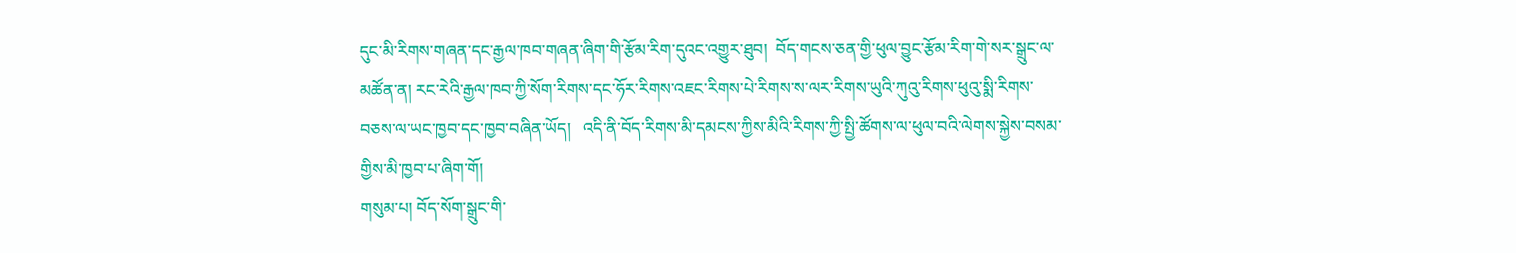དུང་མི་རིགས་གཞན་དང་རྒྱལ་ཁབ་གཞན་ཞིག་གི་རྩོམ་རིག་དུའང་འགྱུར་ཐུབ།  བོད་གངས་ཅན་གྱི་ཕུལ་བྱུང་རྩོམ་རིག་གེ་སར་སྒྲུང་ལ་མཚོན་ན། རང་རེའི་རྒྱལ་ཁབ་ཀྱི་སོག་རིགས་དང་ཧོར་རིགས་འཇང་རིགས་པེ་རིགས་ས་ལར་རིགས་ཡུའི་ཀུའུ་རིགས་ཕུའུ་སྨི་རིགས་བཅས་ལ་ཡང་ཁྱབ་དང་ཁྱབ་བཞིན་ཡོད།   འདི་ནི་བོད་རིགས་མི་དམངས་ཀྱིས་མིའི་རིགས་ཀྱི་སྤྱི་ཚོགས་ལ་ཕུལ་བའི་ལེགས་སྐྱེས་བསམ་གྱིས་མི་ཁྱབ་པ་ཞིག་གོ།
གསུམ་པ། བོད་སོག་སྒྲུང་གི་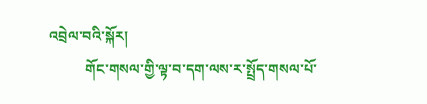འབྲེལ་བའི་སྐོར།
          གོང་གསལ་གྱི་ལྟ་བ་དག་ལས་ར་སྤྲོད་གསལ་པོ་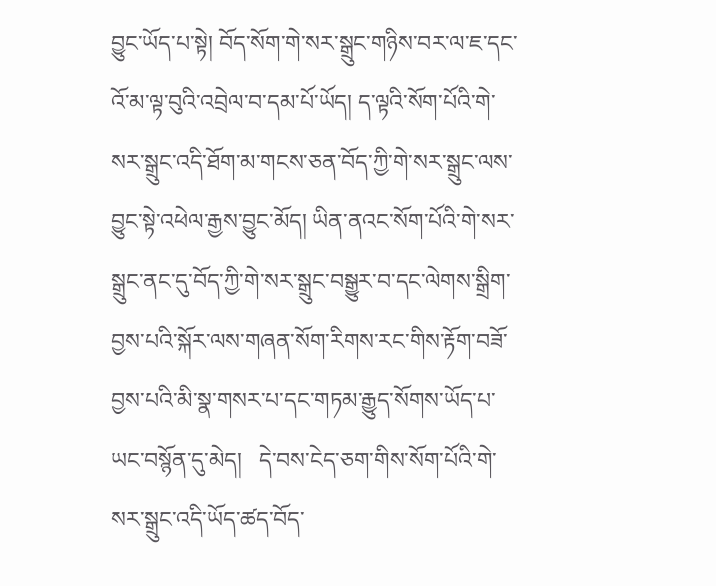བྱུང་ཡོད་པ་སྟེ། བོད་སོག་གེ་སར་སྒྲུང་གཉིས་བར་ལ་ཇ་དང་འོ་མ་ལྟ་བུའི་འབྲེལ་བ་དམ་པོ་ཡོད། ད་ལྟའི་སོག་པོའི་གེ་སར་སྒྲུང་འདི་ཐོག་མ་གངས་ཅན་བོད་ཀྱི་གེ་སར་སྒྲུང་ལས་བྱུང་སྟེ་འཕེལ་རྒྱས་བྱུང་མོད། ཡིན་ནའང་སོག་པོའི་གེ་སར་སྒྲུང་ནང་དུ་བོད་ཀྱི་གེ་སར་སྒྲུང་བསྒྱུར་བ་དང་ལེགས་སྒྲིག་བྱས་པའི་སྐོར་ལས་གཞན་སོག་རིགས་རང་གིས་རྟོག་བཟོ་བྱས་པའི་མི་སྣ་གསར་པ་དང་གཏམ་རྒྱུད་སོགས་ཡོད་པ་ཡང་བསྙོན་དུ་མེད།   དེ་བས་ངེད་ཅག་གིས་སོག་པོའི་གེ་སར་སྒྲུང་འདི་ཡོད་ཚད་བོད་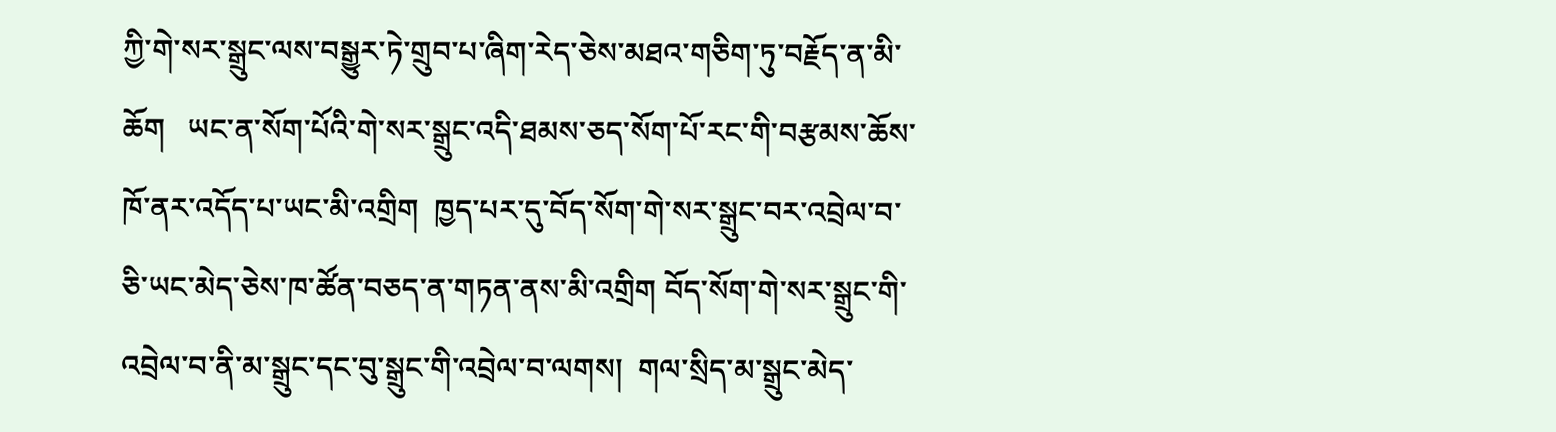ཀྱི་གེ་སར་སྒྲུང་ལས་བསྒྱུར་ཏེ་གྲུབ་པ་ཞིག་རེད་ཅེས་མཐའ་གཅིག་ཏུ་བརྗོད་ན་མི་ཆོག   ཡང་ན་སོག་པོའི་གེ་སར་སྒྲུང་འདི་ཐམས་ཅད་སོག་པོ་རང་གི་བརྩམས་ཆོས་ཁོ་ནར་འདོད་པ་ཡང་མི་འགྲིག  ཁྱད་པར་དུ་བོད་སོག་གེ་སར་སྒྲུང་བར་འབྲེལ་བ་ཅི་ཡང་མེད་ཅེས་ཁ་ཚོན་བཅད་ན་གཏན་ནས་མི་འགྲིག བོད་སོག་གེ་སར་སྒྲུང་གི་འབྲེལ་བ་ནི་མ་སྒྲུང་དང་བུ་སྒྲུང་གི་འབྲེལ་བ་ལགས།  གལ་སྲིད་མ་སྒྲུང་མེད་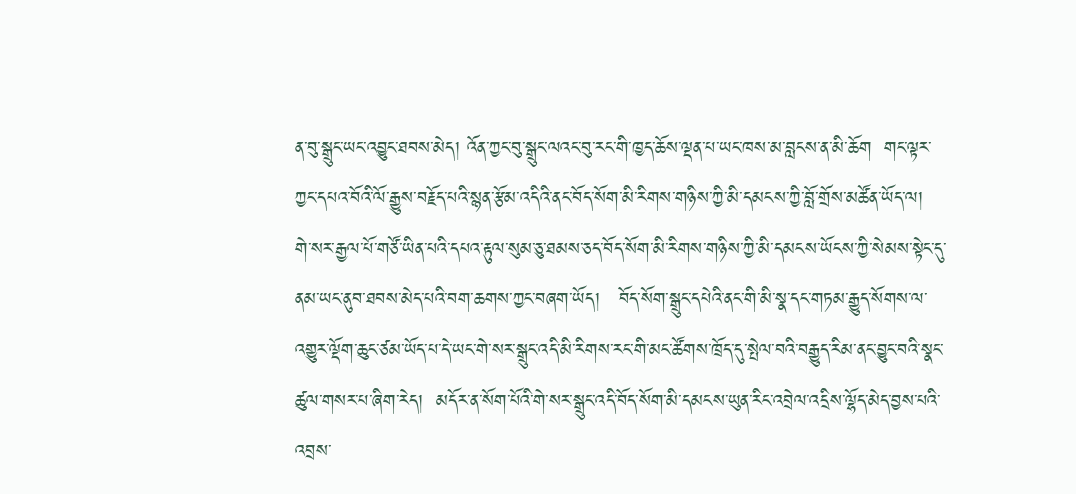ན་བུ་སྒྲུང་ཡང་འབྱུང་ཐབས་མེད། འོན་ཀྱང་བུ་སྒྲུང་ལའང་བུ་རང་གི་ཁྱད་ཆོས་ལྡན་པ་ཡང་ཁས་མ་བླངས་ན་མི་ཆོག  གང་ལྟར་ཀྱང་དཔའ་བོའི་ལོ་རྒྱུས་བརྗོད་པའི་སྙན་རྩོམ་འདིའི་ནང་བོད་སོག་མི་རིགས་གཉིས་ཀྱི་མི་དམངས་ཀྱི་བློ་གྲོས་མཚོན་ཡོད་ལ།   གེ་སར་རྒྱལ་པོ་གཙོ་ཡིན་པའི་དཔའ་རྟུལ་སུམ་ཅུ་ཐམས་ཅད་བོད་སོག་མི་རིགས་གཉིས་ཀྱི་མི་དམངས་ཡོངས་ཀྱི་སེམས་སྟེང་དུ་ནམ་ཡང་ནུབ་ཐབས་མེད་པའི་བག་ཆགས་ཀྱང་བཞག་ཡོད།   བོད་སོག་སྒྲུང་དཔེའི་ནང་གི་མི་སྣ་དང་གཏམ་རྒྱུད་སོགས་ལ་འགྱུར་ལྡོག་ཆུང་ཙམ་ཡོད་པ་དེ་ཡང་གེ་སར་སྒྲུང་འདི་མི་རིགས་རང་གི་མང་ཚོགས་ཁྲོད་དུ་སྤེལ་བའི་བརྒྱུད་རིམ་ནང་བྱུང་བའི་སྣང་ཚུལ་གསར་པ་ཞིག་རེད།  མདོར་ན་སོག་པོའི་གེ་སར་སྒྲུང་འདི་བོད་སོག་མི་དམངས་ཡུན་རིང་འབྲེལ་འདྲིས་ལྷོད་མེད་བྱས་པའི་འབྲས་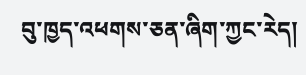བུ་ཁྱད་འཕགས་ཅན་ཞིག་ཀྱང་རེད།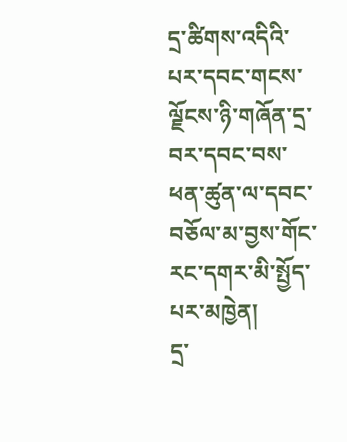དྲ་ཚིགས་འདིའི་པར་དབང་གངས་ལྗོངས་ཉི་གཞོན་དྲ་བར་དབང་བས་ཕན་ཚུན་ལ་དབང་བཅོལ་མ་བྱས་གོང་རང་དགར་མི་སྤྱོད་པར་མཁྱེན།
དྲ་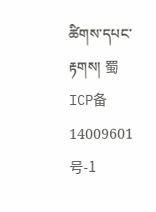ཚིགས་དཔང་རྟགས། 蜀ICP备14009601号-1